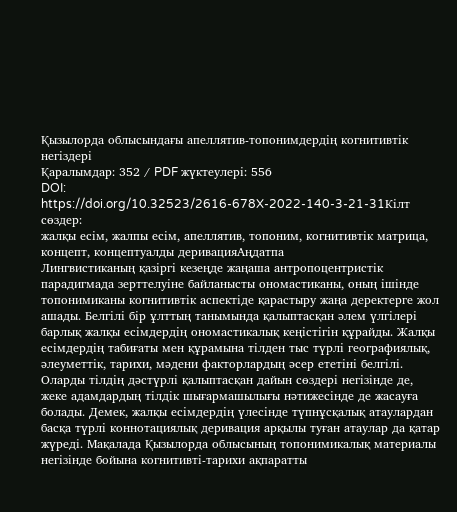Қызылорда облысындағы апеллятив-топонимдердің когнитивтік негіздері
Қаралымдар: 352 / PDF жүктеулері: 556
DOI:
https://doi.org/10.32523/2616-678X-2022-140-3-21-31Кілт сөздер:
жалқы есім, жалпы есім, апеллятив, топоним, когнитивтік матрица, концепт, концептуалды деривацияАңдатпа
Лингвистиканың қазіргі кезеңде жаңаша антропоцентристік парадигмада зерттелуіне байланысты ономастиканы, оның ішінде топонимиканы когнитивтік аспектіде қарастыру жаңа деректерге жол ашады. Белгілі бір ұлттың танымында қалыптасқан әлем үлгілері барлық жалқы есімдердің ономастикалық кеңістігін құрайды. Жалқы есімдердің табиғаты мен құрамына тілден тыс түрлі географиялық, әлеуметтік, тарихи, мәдени факторлардың әсер ететіні белгілі. Оларды тілдің дәстүрлі қалыптасқан дайын сөздері негізінде де, жеке адамдардың тілдік шығармашылығы нәтижесінде де жасауға болады. Демек, жалқы есімдердің үлесінде түпнұсқалық атаулардан басқа түрлі коннотациялық деривация арқылы туған атаулар да қатар жүреді. Мақалада Қызылорда облысының топонимикалық материалы негізінде бойына когнитивті-тарихи ақпаратты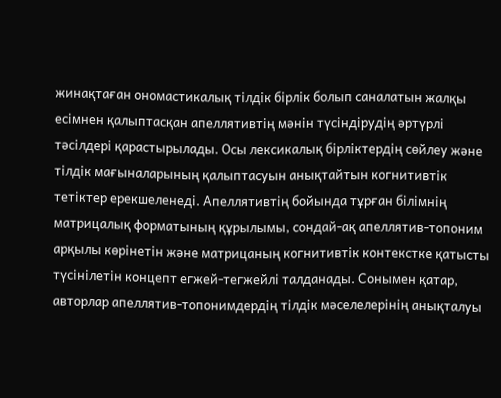жинақтаған ономастикалық тілдік бірлік болып саналатын жалқы есімнен қалыптасқан апеллятивтің мәнін түсіндірудің әртүрлі тәсілдері қарастырылады. Осы лексикалық бірліктердің сөйлеу және тілдік мағыналарының қалыптасуын анықтайтын когнитивтік тетіктер ерекшеленеді. Апеллятивтің бойында тұрған білімнің матрицалық форматының құрылымы, сондай-ақ апеллятив-топоним арқылы көрінетін және матрицаның когнитивтік контекстке қатысты түсінілетін концепт егжей-тегжейлі талданады. Сонымен қатар, авторлар апеллятив-топонимдердің тілдік мәселелерінің анықталуы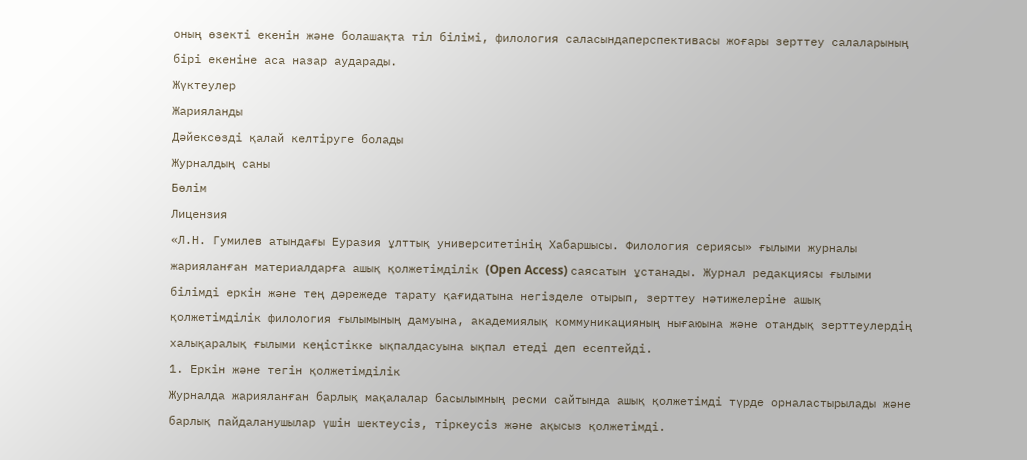оның өзекті екенін және болашақта тіл білімі, филология саласындаперспективасы жоғары зерттеу салаларының бірі екеніне аса назар аударады.
Жүктеулер
Жарияланды
Дәйексөзді қалай келтіруге болады
Журналдың саны
Бөлім
Лицензия
«Л.Н. Гумилев атындағы Еуразия ұлттық университетінің Хабаршысы. Филология сериясы» ғылыми журналы жарияланған материалдарға ашық қолжетімділік (Open Access) саясатын ұстанады. Журнал редакциясы ғылыми білімді еркін және тең дәрежеде тарату қағидатына негізделе отырып, зерттеу нәтижелеріне ашық қолжетімділік филология ғылымының дамуына, академиялық коммуникацияның нығаюына және отандық зерттеулердің халықаралық ғылыми кеңістікке ықпалдасуына ықпал етеді деп есептейді.
1. Еркін және тегін қолжетімділік
Журналда жарияланған барлық мақалалар басылымның ресми сайтында ашық қолжетімді түрде орналастырылады және барлық пайдаланушылар үшін шектеусіз, тіркеусіз және ақысыз қолжетімді.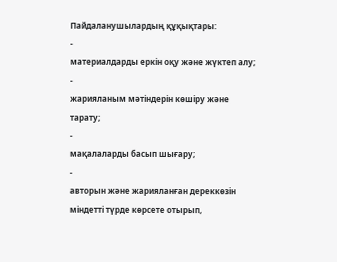Пайдаланушылардың құқықтары:
-
материалдарды еркін оқу және жүктеп алу;
-
жарияланым мәтіндерін көшіру және тарату;
-
мақалаларды басып шығару;
-
авторын және жарияланған дереккөзін міндетті түрде көрсете отырып,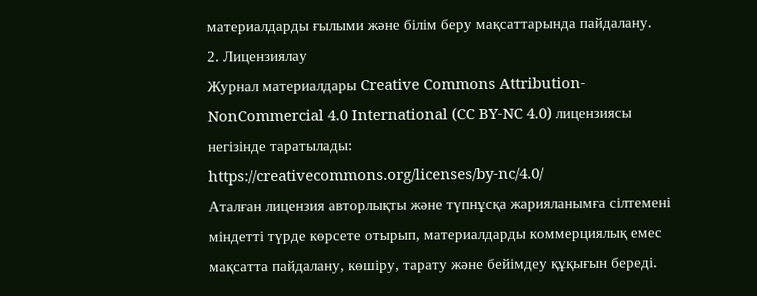материалдарды ғылыми және білім беру мақсаттарында пайдалану.
2. Лицензиялау
Журнал материалдары Creative Commons Attribution-NonCommercial 4.0 International (CC BY-NC 4.0) лицензиясы негізінде таратылады:
https://creativecommons.org/licenses/by-nc/4.0/
Аталған лицензия авторлықты және түпнұсқа жарияланымға сілтемені міндетті түрде көрсете отырып, материалдарды коммерциялық емес мақсатта пайдалану, көшіру, тарату және бейімдеу құқығын береді.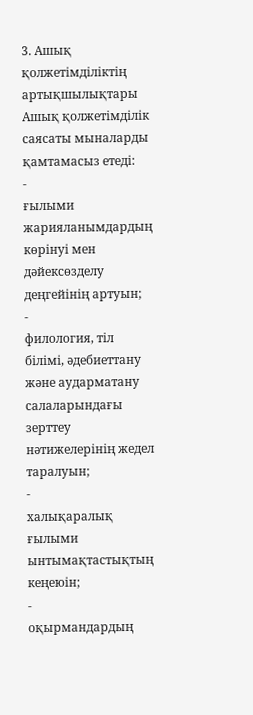3. Ашық қолжетімділіктің артықшылықтары
Ашық қолжетімділік саясаты мыналарды қамтамасыз етеді:
-
ғылыми жарияланымдардың көрінуі мен дәйексөзделу деңгейінің артуын;
-
филология, тіл білімі, әдебиеттану және аударматану салаларындағы зерттеу нәтижелерінің жедел таралуын;
-
халықаралық ғылыми ынтымақтастықтың кеңеюін;
-
оқырмандардың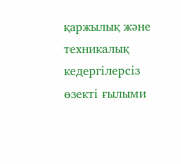қаржылық және техникалық кедергілерсіз өзекті ғылыми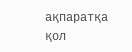ақпаратқа қол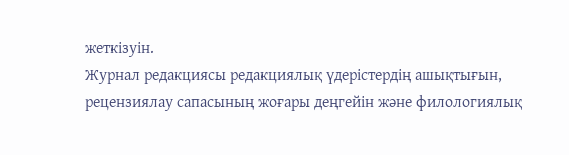жеткізуін.
Журнал редакциясы редакциялық үдерістердің ашықтығын, рецензиялау сапасының жоғары деңгейін және филологиялық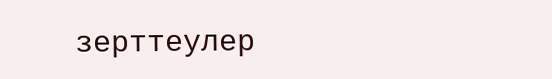зерттеулер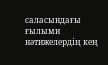саласындағы ғылыми нәтижелердің кең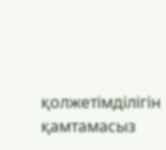қолжетімділігін қамтамасыз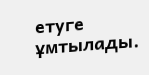етуге ұмтылады.